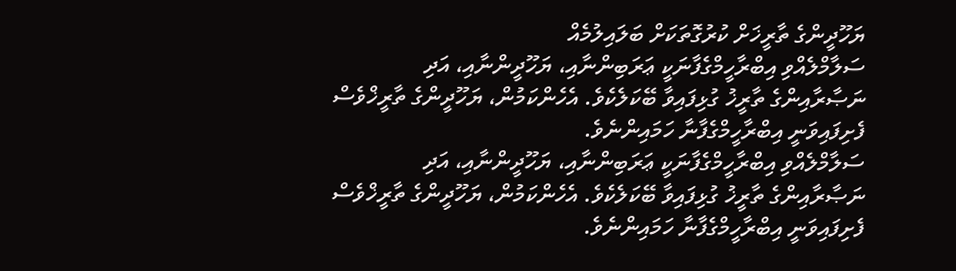ޔަހޫދީންގެ ތާރީޚަށް ކުރުގޮތަކަށް ބަލައިލުމެއް
ސަލާމްލެއްވި އިބްރާހީމްގެފާނަކީ ޢަރަބިންނާއި، ޔަހޫދީންނާއި، އަދި ނަޞާރާއިންގެ ތާރީޚު ގުޅިފައިވާ ބޭކަލެކެވެ. އެހެންކަމުން، ޔަހޫދީންގެ ތާރީޚްވެސް ފެށިފައިވަނީ އިބްރާހީމްގެފާނާ ހަމައިންނެވެ.
ސަލާމްލެއްވި އިބްރާހީމްގެފާނަކީ ޢަރަބިންނާއި، ޔަހޫދީންނާއި، އަދި ނަޞާރާއިންގެ ތާރީޚު ގުޅިފައިވާ ބޭކަލެކެވެ. އެހެންކަމުން، ޔަހޫދީންގެ ތާރީޚްވެސް ފެށިފައިވަނީ އިބްރާހީމްގެފާނާ ހަމައިންނެވެ.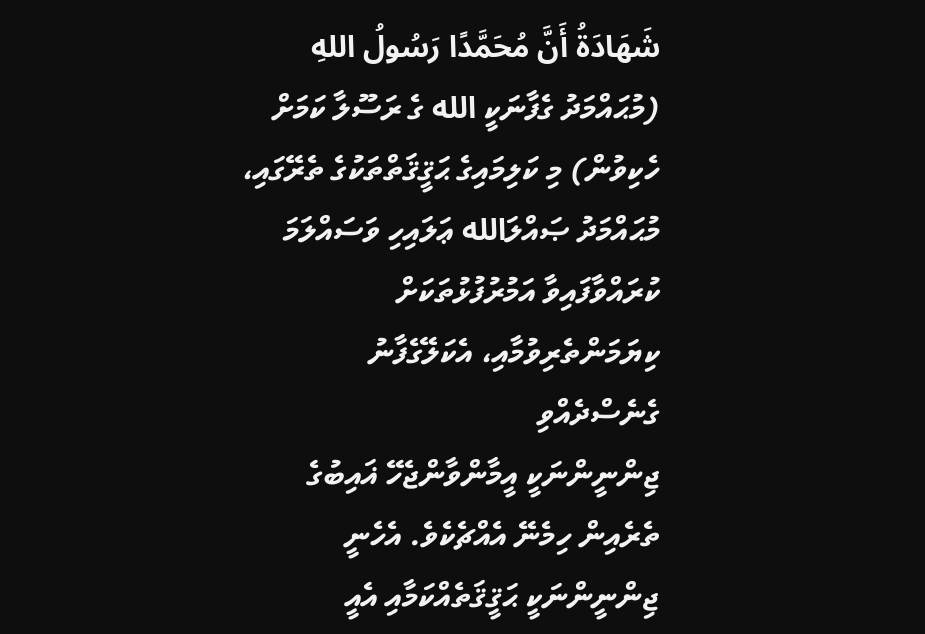شَهَادَةُ أَنَّ مُحَمَّدًا رَسُولُ اللهِ (މުޙައްމަދު ގެފާނަކީ الله ގެ ރަސޫލާ ކަމަށް ހެކިވުން) މި ކަލިމައިގެ ޙަޤީޤަތްތަކުގެ ތެރޭގައި، މުޙައްމަދު ޞައްލަالله ޢަލައިހި ވަސައްލަމަ ކުރައްވާފައިވާ އަމުރުފުޅުތަކަށް ކިޔަމަންތެރިވުމާއި، އެކަލޭގެފާނު ގެނެސްދެއްވި
ޖިންނީންނަކީ އީމާންވާންޖެހޭ ޣައިބުގެ ތެރެއިން ހިމެނޭ އެއްޗެކެވެ. އެހެނީ ޖިންނީންނަކީ ޙަޤީޤަތެއްކަމާއި އެއީ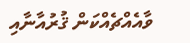ވާއެއްޗެއްކަން ޤުރުއާނާއި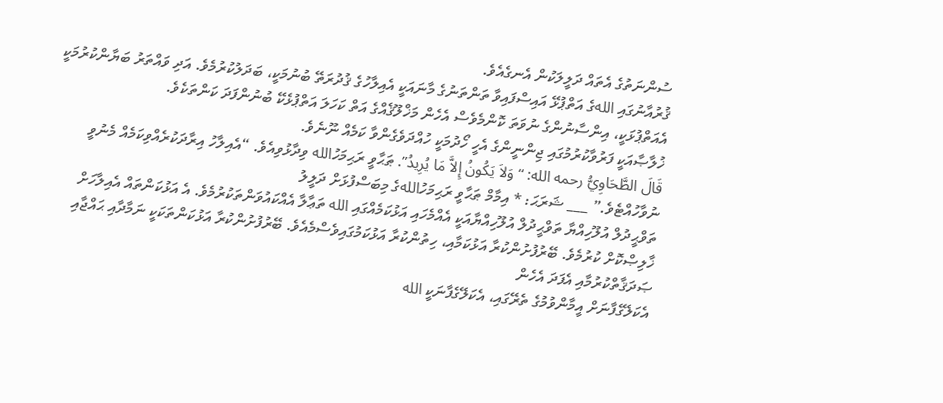ސުންނަތުގެ އެތައް ދަލީލަކުން އެނގެއެވެ.
ޤުރުއާނުގައި اللهގެ އަތްޕުޅޭ އައިސްފައިވާ ތަންތަނުގެ މާނައަކީ އެއިލާހުގެ ޤުދުރަތޭ ބުނުމަކީ، ބަދަލުކުރުމެވެ. އަދި ވައްތަރު ބަޔާންކުރުމަކީ އެއަތްޕުޅަކީ، އިންސާނުންގެ ނުވަތަ ކޮންމެވެސް އެހެން މަޚްލޫޤެއްގެ އަތް ކަހަލަ އަތްޕުޅެކޭ ބުނުންފަދަ ކަންތަކެވެ.
ޚުލާޞާއަކީ ފަރުވާކުރުމުގައި ޖިންނީންގެ އެހީ ހޯދުމަކީ ހުއްދަވެގެންވާ ކަމެއް ނޫނެވެ.
قَالَ الطَّحَاوِيُّ رحمه الله: “وَلاَ يَكُونُ إِلاَّ مَا يُرِيدُ”. ޠަޙާވީ ރަޙިމަހުالله ވިދާޅުވިއެވެ. “އެއިލާހު އިރާދަކުރެއްވިކަމެއް މެނުވީ ނުވާހުއްޓެވެ.” ___ ޝަރަޙަ: * އިމާމް ޠަޙާވީ ރަޙިމަހުاللهގެ މިބަސްފުޅަށް ދަލީލު
ތަވްޙީދުލް އުލޫހިއްޔާ ތަވްޙީދުލް އުލޫހިއްޔާއަކީ އެއްމެހައި އަޅުކަމެއްގައި الله ތަޢާލާ އެއްކައުވަންތަކުރުމެވެ. އެ އަޅުކަންތައް އެއިލާހަށް ޚާލިޞްކޮށް ކުރުމެވެ. ބޭރުފުށުންކުރާ އަޅުކަމާއި، ހިތުންކުރާ އަޅުކަމުގައިވެސްމެއެވެ. ބޭރުފުށުންކުރާ އަޅުކަންތަކަކީ ނަމާދާއި ޙައްޖާއި ޞަދަޤާތްކުރުމާއި އެފަދަ އެހެން
އެކަލޭގެފާނަށް އީމާންވުމުގެ ތެރޭގައި، އެކަލޭގެފާނަކީ الله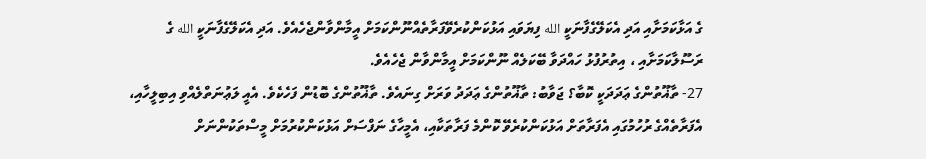ގެ އަޅާކަމަށާއި އަދި އެކަލޭގެފާނަކީ الله ފިޔަވައި އަޅުކަންކުރެވޭފަރާތެއްނޫންކަމަށް އީމާންވާންޖެހެއެވެ. އަދި އެކަލޭގެފާނަކީ الله ގެ ރަސޫލާކަމަށާއި ، އިތުރުފުޅު ހައްދަވާ ބޭކަލެއް ނޫންކަމަށް އީމާންވާން ޖެހެއެވެ.
27- ތާޣޫތުންގެ ޢަދަދަކީ ކޮބާ؟ ޖަވާބު: ތާޣޫތުންގެ ޢަދަދު ވަރަށް ގިނައެވެ. ތާޣޫތުންގެ ބޮޑުން ފަހެކެވެ. އެއީ ލަޢުނަތްލެއްވި އިބިލީހާއި، އެފަރާތެއްގެ ރުހުމުގައި އެފަރާތަށް އަޅުކަންކުރެވޭ ކޮންމެ ފަރާތަކާއި، އެމީހާގެ ނަފްސަށް އަޅުކަންކުރުމަށް މީސްތަކުންނަށް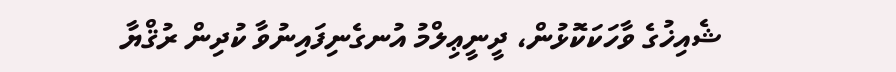ޝެއިޚުގެ ވާހަކަކޮޅުން، ދީނީޢިލްމު އުނގެނިފައިނުވާ ކުދިން ރުޤްޔާ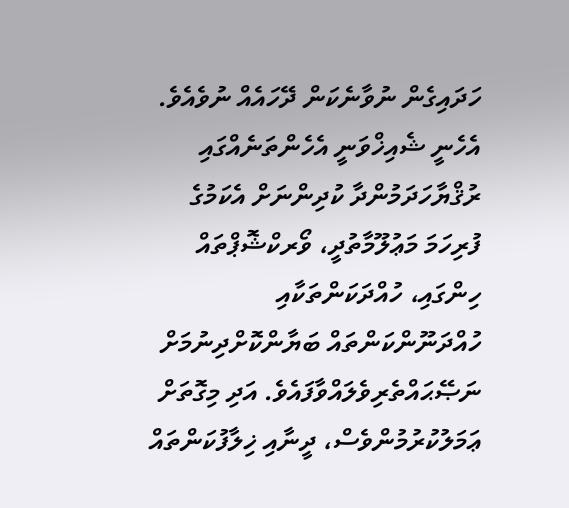ހަދައިގެން ނުވާނެކަން ދޭހައެއް ނުވެއެވެ. އެހެނީ ޝެއިޚްވަނީ އެހެންތަނެއްގައި ރުޤްޔާހަދަމުންދާ ކުދިންނަށް އެކަމުގެ ފުރިހަމަ މަޢުލޫމާތުދީ، ވޯރކްޝޮޕްތައް ހިންގައި، ހުއްދަކަންތަކާއި ހުއްދަނޫންކަންތައް ބަޔާންކޮށްދިނުމަށް ނަޞޭޙައްތެރިވެލައްވާފައެވެ. އަދި މިގޮތަށް ޢަމަލުކުރުމުންވެސް، ދީނާއި ޚިލާފުކަންތައް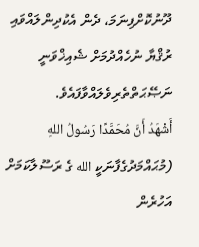ދޫނުކޮށްފިނަމަ، ދެން އެކުދިންލައްވައި ރުޤްޔާ ނުހެއްދުމަށް ޝެއިޚްވަނީ ނަޞޭޙަތްތެރިވެލައްވާފައެވެ.
أَشْهَدُ أَنَّ مُحَمَّدًا رَسُولُ اللهِ (މުޙައްމަދުގެފާނަކީ الله ގެ ރަސޫލާކަމަށް އަހުރެން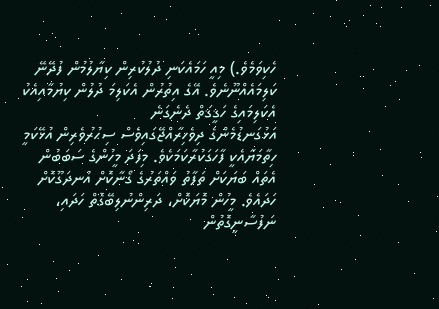ހެކިވަމެވެ.) މިއީ ހަމައެކަނި ދުލުކުރިން ކިޔާލުމުން ފުދޭނޭ ކަލިމައެއްނޫނެވެ. އޭގެ އިތުރުން އެކަލިމަ ދުލުން ކިޔުމާއިއެކު އެކަލިމައިގެ ހަޤީޤަތް ދެނެގަނެ
އަޅުގަނޑުމެންގެ ދިވެހިރާއްޖޭގައިވެސް ސިޙުރުވެރިން އުޅޭކަމީ ހިތާމަޔާއެކީ ފާހަގަކުރާކަމަކެވެ. މިފަދަ މީހުންގެ ސަބަބުން އެތައް ބަޔަކަށް ތަފާތު ވައްތަރުގެ ގޯނާކޮށް އުނދަގޫކޮށް ހަދައެވެ. މީހުން މޮޔަކޮށް، ދަރިންނުލިބޭގޮތް ހަދައި، ނަފުސާނީގޮތުން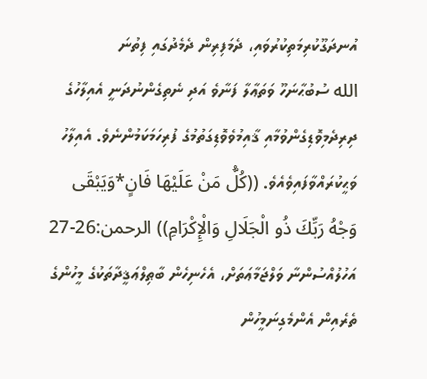އުނދަގޫކުރިމަތިކުރުވައި، ދެމަފިރިން ދެމެދުގައި ފިތުނަ
الله ސުބުޙާނަހޫ ވަތަޢާލާ ފަނާވެ އަދި ނެތިގެންނުދަނީ އެއިލާހުގެ ދިރިދެމިވޮޑިގެންވުމާއި ޤާއިމުވެވޮޑިގަތުމުގެ ފުރިހަމަކަމުންނެވެ. އެއިލާހު ވަޙީކުރައްވާފައިވެއެވެ. ((كُلُّ مَنْ عَلَيْهَا فَانٍ*وَيَبْقَى وَجْهُ رَبِّكَ ذُو الْجَلَالِ وَالْإِكْرَامِ)) الرحمن:26-27
އަހުލުއްސުންނާ ވަލްޖަމާޢަތަށް، އެހެނިހެން ބާޠިލްޢަޤީދާތަކުގެ މީހުންގެ ތެރެއިން އެންމެގިނަމީހުން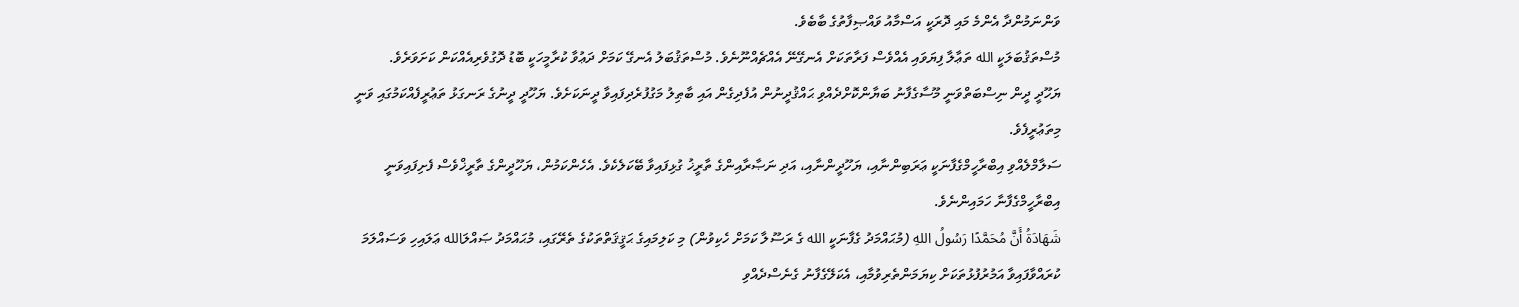ވަންނަމުންދާ އެންމެ މައި ދޮރަކީ އަސްމާއު ވައްޞިފާތުގެ ބާބެވެ.
މުސްތަޤުބަލަކީ الله ތަޢާލާ ފިޔަވައި އެއްވެސް ފަރާތަކަށް އެނގޭނޭ އެއްޗެއްނޫނެވެ. މުސްތަޤުބަލު އެނގޭ ކަމަށް ދަޢުވާ ކުރާމީހަކީ ބޮޑު ދޮގުވެރިއެއްކަން ކަށަވަރެވެ.
ޔަހޫދީ ދީން ނިސްބަތްވަނީ މޫސާގެފާނު ބަޔާންކޮށްދެއްވި ޙައްޤުދީނުން އުފެދިގެން އައި ބާޠިލު މަގުފުރެދިފައިވާ ދީނަކަށެވެ. ޔަހޫދީ ދީނުގެ ރަނގަޅު ތަޢުރީފެއްކަމުގައި ވަނީ މިތަޢުރީފެވެ.
ސަލާމްލެއްވި އިބްރާހީމްގެފާނަކީ ޢަރަބިންނާއި، ޔަހޫދީންނާއި، އަދި ނަޞާރާއިންގެ ތާރީޚު ގުޅިފައިވާ ބޭކަލެކެވެ. އެހެންކަމުން، ޔަހޫދީންގެ ތާރީޚްވެސް ފެށިފައިވަނީ އިބްރާހީމްގެފާނާ ހަމައިންނެވެ.
شَهَادَةُ أَنَّ مُحَمَّدًا رَسُولُ اللهِ (މުޙައްމަދު ގެފާނަކީ الله ގެ ރަސޫލާ ކަމަށް ހެކިވުން) މި ކަލިމައިގެ ޙަޤީޤަތްތަކުގެ ތެރޭގައި، މުޙައްމަދު ޞައްލަالله ޢަލައިހި ވަސައްލަމަ ކުރައްވާފައިވާ އަމުރުފުޅުތަކަށް ކިޔަމަންތެރިވުމާއި، އެކަލޭގެފާނު ގެނެސްދެއްވި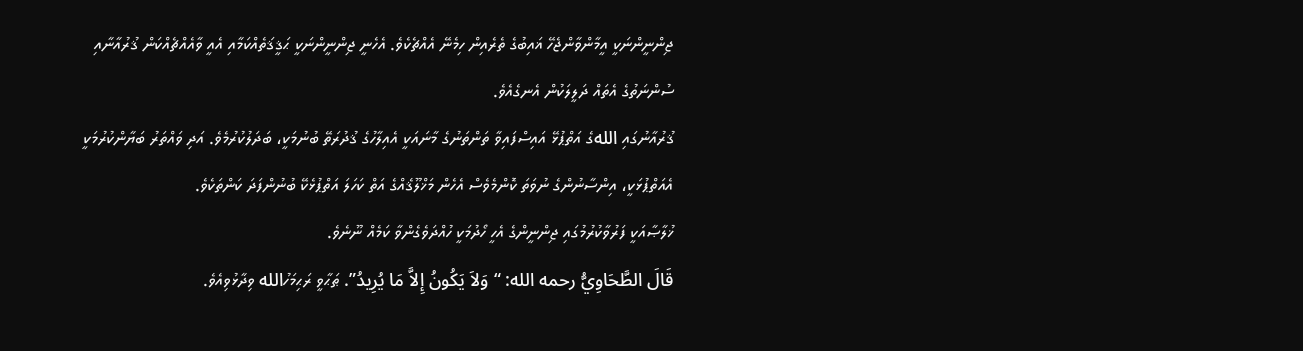ޖިންނީންނަކީ އީމާންވާންޖެހޭ ޣައިބުގެ ތެރެއިން ހިމެނޭ އެއްޗެކެވެ. އެހެނީ ޖިންނީންނަކީ ޙަޤީޤަތެއްކަމާއި އެއީ ވާއެއްޗެއްކަން ޤުރުއާނާއި ސުންނަތުގެ އެތައް ދަލީލަކުން އެނގެއެވެ.
ޤުރުއާނުގައި اللهގެ އަތްޕުޅޭ އައިސްފައިވާ ތަންތަނުގެ މާނައަކީ އެއިލާހުގެ ޤުދުރަތޭ ބުނުމަކީ، ބަދަލުކުރުމެވެ. އަދި ވައްތަރު ބަޔާންކުރުމަކީ އެއަތްޕުޅަކީ، އިންސާނުންގެ ނުވަތަ ކޮންމެވެސް އެހެން މަޚްލޫޤެއްގެ އަތް ކަހަލަ އަތްޕުޅެކޭ ބުނުންފަދަ ކަންތަކެވެ.
ޚުލާޞާއަކީ ފަރުވާކުރުމުގައި ޖިންނީންގެ އެހީ ހޯދުމަކީ ހުއްދަވެގެންވާ ކަމެއް ނޫނެވެ.
قَالَ الطَّحَاوِيُّ رحمه الله: “وَلاَ يَكُونُ إِلاَّ مَا يُرِيدُ”. ޠަޙާވީ ރަޙިމަހުالله ވިދާޅުވިއެވެ.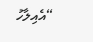“އެއިލާހު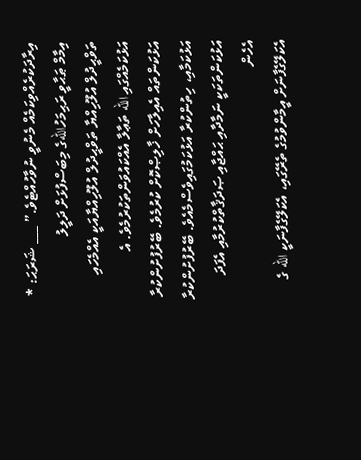އިރާދަކުރެއްވިކަމެއް މެނުވީ ނުވާހުއްޓެވެ.” ___ ޝަރަޙަ: * އިމާމް ޠަޙާވީ ރަޙިމަހުاللهގެ މިބަސްފުޅަށް ދަލީލު
ތަވްޙީދުލް އުލޫހިއްޔާ ތަވްޙީދުލް އުލޫހިއްޔާއަކީ އެއްމެހައި އަޅުކަމެއްގައި الله ތަޢާލާ އެއްކައުވަންތަކުރުމެވެ. އެ އަޅުކަންތައް އެއިލާހަށް ޚާލިޞްކޮށް ކުރުމެވެ. ބޭރުފުށުންކުރާ އަޅުކަމާއި، ހިތުންކުރާ އަޅުކަމުގައިވެސްމެއެވެ. ބޭރުފުށުންކުރާ އަޅުކަންތަކަކީ ނަމާދާއި ޙައްޖާއި ޞަދަޤާތްކުރުމާއި އެފަދަ އެހެން
އެކަލޭގެފާނަށް އީމާންވުމުގެ ތެރޭގައި، އެކަލޭގެފާނަކީ الله ގެ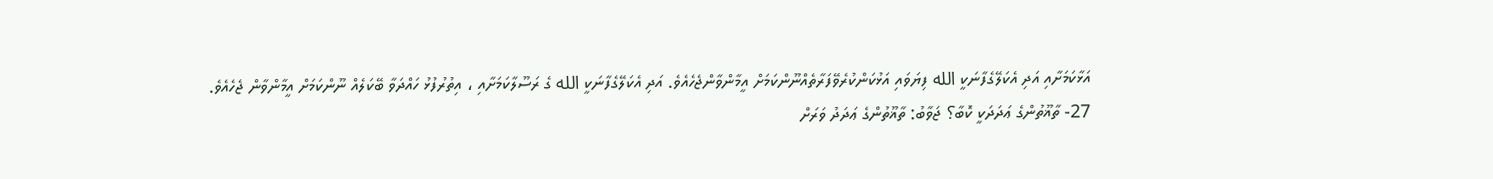އަޅާކަމަށާއި އަދި އެކަލޭގެފާނަކީ الله ފިޔަވައި އަޅުކަންކުރެވޭފަރާތެއްނޫންކަމަށް އީމާންވާންޖެހެއެވެ. އަދި އެކަލޭގެފާނަކީ الله ގެ ރަސޫލާކަމަށާއި ، އިތުރުފުޅު ހައްދަވާ ބޭކަލެއް ނޫންކަމަށް އީމާންވާން ޖެހެއެވެ.
27- ތާޣޫތުންގެ ޢަދަދަކީ ކޮބާ؟ ޖަވާބު: ތާޣޫތުންގެ ޢަދަދު ވަރަށް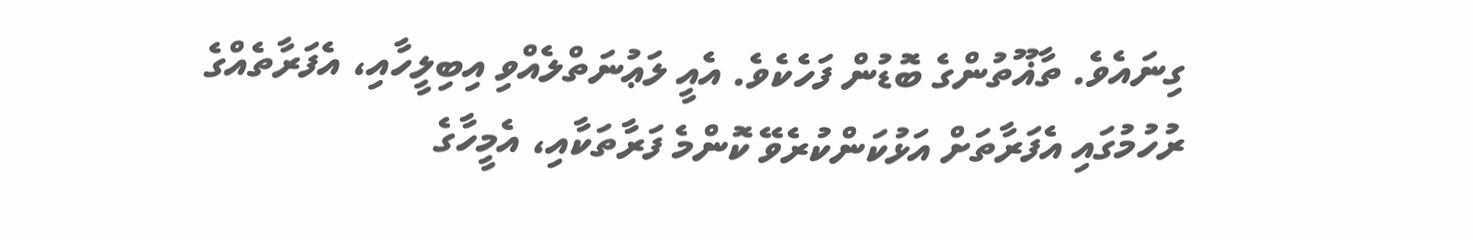ގިނައެވެ. ތާޣޫތުންގެ ބޮޑުން ފަހެކެވެ. އެއީ ލަޢުނަތްލެއްވި އިބިލީހާއި، އެފަރާތެއްގެ ރުހުމުގައި އެފަރާތަށް އަޅުކަންކުރެވޭ ކޮންމެ ފަރާތަކާއި، އެމީހާގެ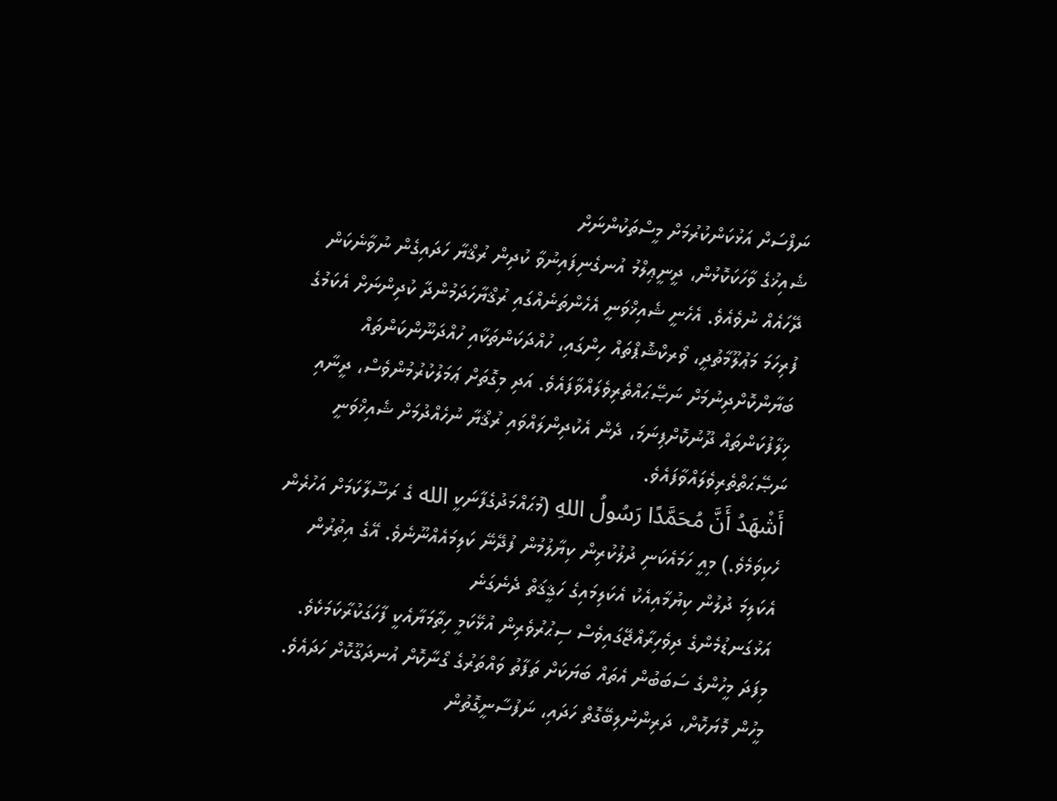ނަފްސަށް އަޅުކަންކުރުމަށް މީސްތަކުންނަށް
ޝެއިޚުގެ ވާހަކަކޮޅުން، ދީނީޢިލްމު އުނގެނިފައިނުވާ ކުދިން ރުޤްޔާ ހަދައިގެން ނުވާނެކަން ދޭހައެއް ނުވެއެވެ. އެހެނީ ޝެއިޚްވަނީ އެހެންތަނެއްގައި ރުޤްޔާހަދަމުންދާ ކުދިންނަށް އެކަމުގެ ފުރިހަމަ މަޢުލޫމާތުދީ، ވޯރކްޝޮޕްތައް ހިންގައި، ހުއްދަކަންތަކާއި ހުއްދަނޫންކަންތައް ބަޔާންކޮށްދިނުމަށް ނަޞޭޙައްތެރިވެލައްވާފައެވެ. އަދި މިގޮތަށް ޢަމަލުކުރުމުންވެސް، ދީނާއި ޚިލާފުކަންތައް ދޫނުކޮށްފިނަމަ، ދެން އެކުދިންލައްވައި ރުޤްޔާ ނުހެއްދުމަށް ޝެއިޚްވަނީ ނަޞޭޙަތްތެރިވެލައްވާފައެވެ.
أَشْهَدُ أَنَّ مُحَمَّدًا رَسُولُ اللهِ (މުޙައްމަދުގެފާނަކީ الله ގެ ރަސޫލާކަމަށް އަހުރެން ހެކިވަމެވެ.) މިއީ ހަމައެކަނި ދުލުކުރިން ކިޔާލުމުން ފުދޭނޭ ކަލިމައެއްނޫނެވެ. އޭގެ އިތުރުން އެކަލިމަ ދުލުން ކިޔުމާއިއެކު އެކަލިމައިގެ ހަޤީޤަތް ދެނެގަނެ
އަޅުގަނޑުމެންގެ ދިވެހިރާއްޖޭގައިވެސް ސިޙުރުވެރިން އުޅޭކަމީ ހިތާމަޔާއެކީ ފާހަގަކުރާކަމަކެވެ. މިފަދަ މީހުންގެ ސަބަބުން އެތައް ބަޔަކަށް ތަފާތު ވައްތަރުގެ ގޯނާކޮށް އުނދަގޫކޮށް ހަދައެވެ. މީހުން މޮޔަކޮށް، ދަރިންނުލިބޭގޮތް ހަދައި، ނަފުސާނީގޮތުން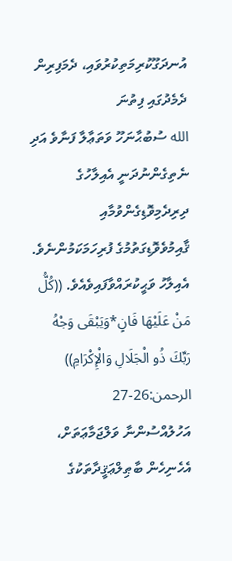އުނދަގޫކުރިމަތިކުރުވައި، ދެމަފިރިން ދެމެދުގައި ފިތުނަ
الله ސުބުޙާނަހޫ ވަތަޢާލާ ފަނާވެ އަދި ނެތިގެންނުދަނީ އެއިލާހުގެ ދިރިދެމިވޮޑިގެންވުމާއި ޤާއިމުވެވޮޑިގަތުމުގެ ފުރިހަމަކަމުންނެވެ. އެއިލާހު ވަޙީކުރައްވާފައިވެއެވެ. ((كُلُّ مَنْ عَلَيْهَا فَانٍ*وَيَبْقَى وَجْهُ رَبِّكَ ذُو الْجَلَالِ وَالْإِكْرَامِ)) الرحمن:26-27
އަހުލުއްސުންނާ ވަލްޖަމާޢަތަށް، އެހެނިހެން ބާޠިލްޢަޤީދާތަކުގެ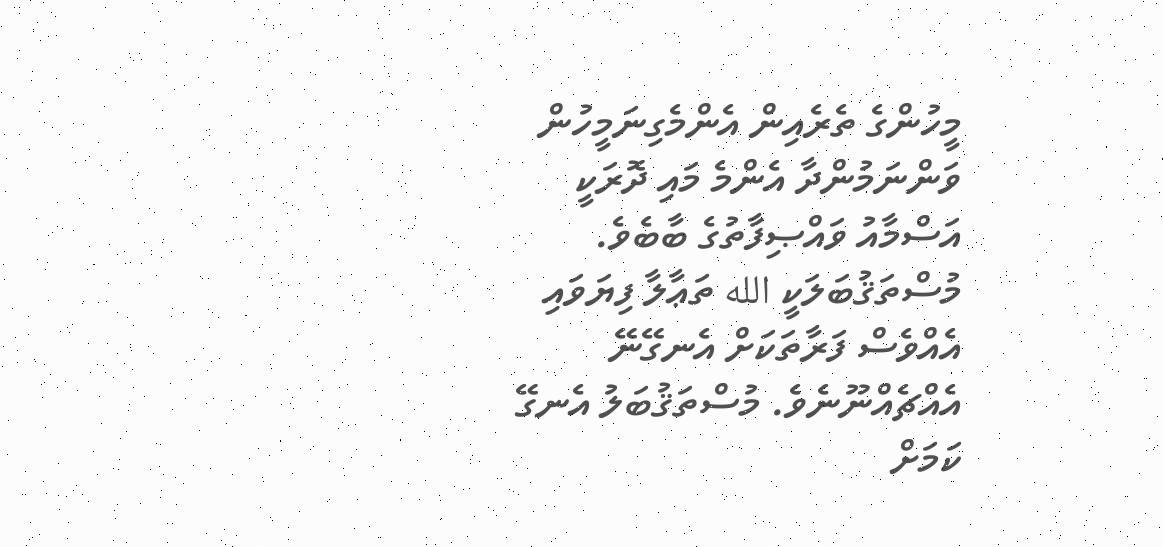މީހުންގެ ތެރެއިން އެންމެގިނަމީހުން ވަންނަމުންދާ އެންމެ މައި ދޮރަކީ އަސްމާއު ވައްޞިފާތުގެ ބާބެވެ.
މުސްތަޤުބަލަކީ الله ތަޢާލާ ފިޔަވައި އެއްވެސް ފަރާތަކަށް އެނގޭނޭ އެއްޗެއްނޫނެވެ. މުސްތަޤުބަލު އެނގޭ ކަމަށް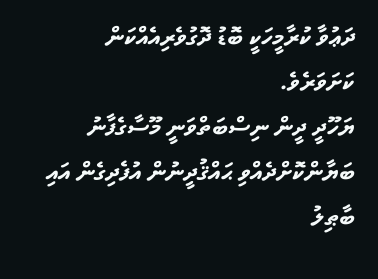ދަޢުވާ ކުރާމީހަކީ ބޮޑު ދޮގުވެރިއެއްކަން ކަށަވަރެވެ.
ޔަހޫދީ ދީން ނިސްބަތްވަނީ މޫސާގެފާނު ބަޔާންކޮށްދެއްވި ޙައްޤުދީނުން އުފެދިގެން އައި ބާޠިލު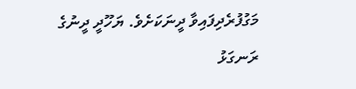މަގުފުރެދިފައިވާ ދީނަކަށެވެ. ޔަހޫދީ ދީނުގެ ރަނގަޅު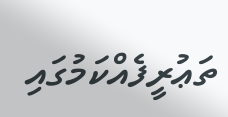ތަޢުރީފެއްކަމުގައި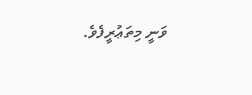ވަނީ މިތަޢުރީފެވެ.